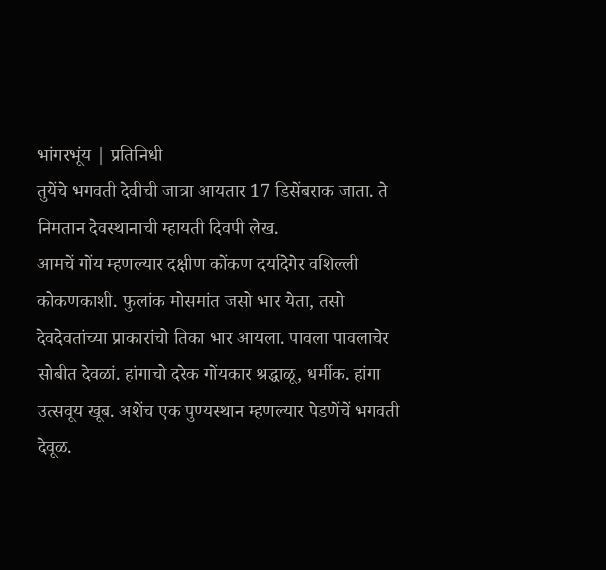भांगरभूंय | प्रतिनिधी
तुयेंचे भगवती देवीची जात्रा आयतार 17 डिसेंबराक जाता. ते निमतान देवस्थानाची म्हायती दिवपी लेख.
आमचें गोंय म्हणल्यार दक्षीण कोंकण दर्यादेगेर वशिल्ली कोकणकाशी. फुलांक मोसमांत जसो भार येता, तसो देवदेवतांच्या प्राकारांचो तिका भार आयला. पावला पावलाचेर सोबीत देवळां. हांगाचो दरेक गोंयकार श्रद्धाळू, धर्मीक. हांगा उत्सवूय खूब. अशेंच एक पुण्यस्थान म्हणल्यार पेडणेंचें भगवती देवूळ.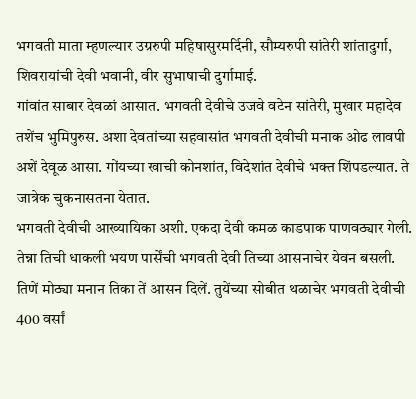भगवती माता म्हणल्यार उग्ररुपी महिषासुरमर्दिनी, सौम्यरुपी सांतेरी शांतादुर्गा, शिवरायांची देवी भवानी, वीर सुभाषाची दुर्गामाई.
गांवांत साबार देवळां आसात. भगवती देवीचे उजवे वटेन सांतेरी, मुखार महादेव तशेंच भुमिपुरुस. अशा देवतांच्या सहवासांत भगवती देवीची मनाक ओढ लावपी अशें देवूळ आसा. गोंयच्या खाची कोनशांत, विदेशांत देवीचे भक्त शिंपडल्यात. ते जात्रेक चुकनासतना येतात.
भगवती देवीची आख्यायिका अशी. एकदा देवी कमळ काडपाक पाणवठ्यार गेली. तेन्ना तिची धाकली भयण पार्सेंची भगवती देवी तिच्या आसनाचेर येवन बसली. तिणें मोठ्या मनान तिका तें आसन दिलें. तुयेंच्या सोबीत थळाचेर भगवती देवीची 400 वर्सां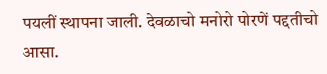पयलीं स्थापना जाली. देवळाचो मनोरो पोरणें पद्दतीचो आसा.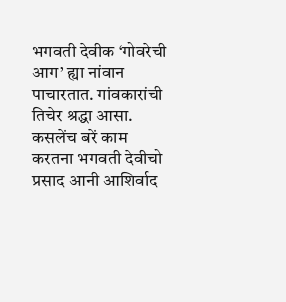भगवती देवीक ‘गोवरेची आग’ ह्या नांवान पाचारतात. गांवकारांची तिचेर श्रद्धा आसा. कसलेंच बरें काम करतना भगवती देवीचो प्रसाद आनी आशिर्वाद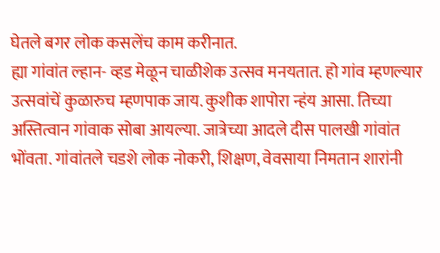घेतले बगर लोक कसलेंच काम करीनात.
ह्या गांवांत ल्हान- व्हड मेळून चाळीशेक उत्सव मनयतात. हो गांव म्हणल्यार उत्सवांचें कुळारुच म्हणपाक जाय. कुशीक शापोरा न्हंय आसा. तिच्या अस्तित्वान गांवाक सोबा आयल्या. जात्रेच्या आदले दीस पालखी गांवांत भोंवता. गांवांतले चडशे लोक नोकरी, शिक्षण, वेवसाया निमतान शारांनी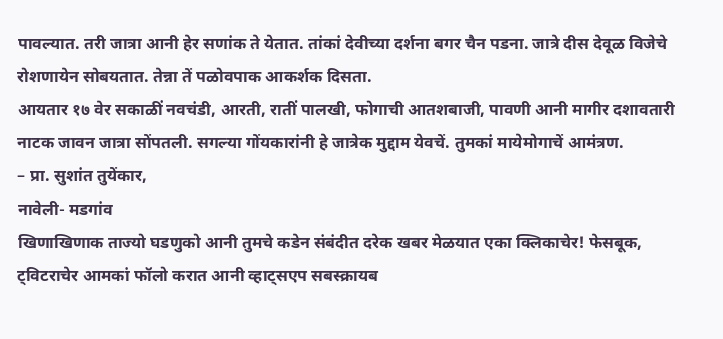पावल्यात. तरी जात्रा आनी हेर सणांक ते येतात. तांकां देवीच्या दर्शना बगर चैन पडना. जात्रे दीस देवूळ विजेचे रोशणायेन सोबयतात. तेन्ना तें पळोवपाक आकर्शक दिसता.
आयतार १७ वेर सकाळीं नवचंडी, आरती, रातीं पालखी, फोगाची आतशबाजी, पावणी आनी मागीर दशावतारी नाटक जावन जात्रा सोंपतली. सगल्या गोंयकारांनी हे जात्रेक मुद्दाम येवचें. तुमकां मायेमोगाचें आमंत्रण.
– प्रा. सुशांत तुयेंकार,
नावेली- मडगांव
खिणाखिणाक ताज्यो घडणुको आनी तुमचे कडेन संबंदीत दरेक खबर मेळयात एका क्लिकाचेर! फेसबूक, ट्विटराचेर आमकां फॉलो करात आनी व्हाट्सएप सबस्क्रायब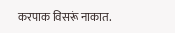करपाक विसरूं नाकात.